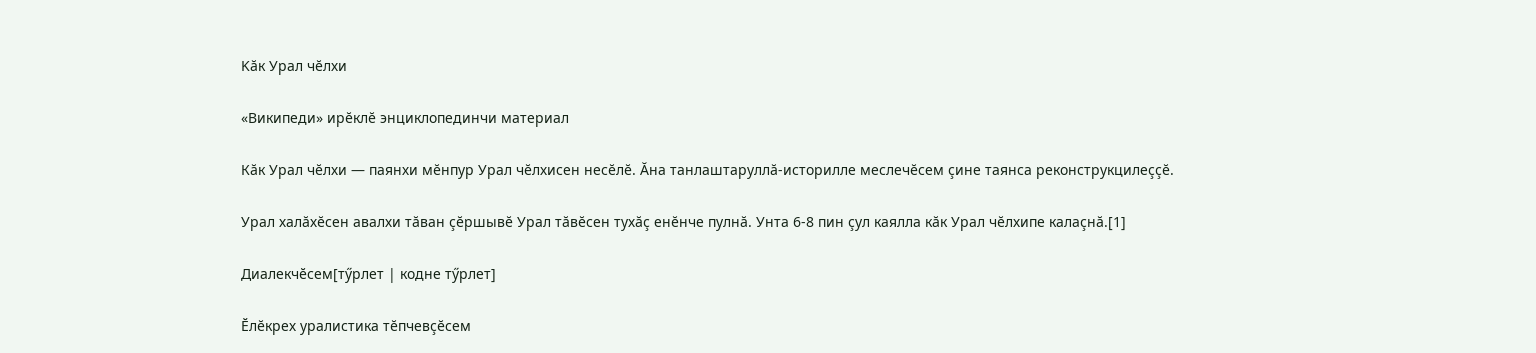Kăк Урал чĕлхи

«Википеди» ирĕклĕ энциклопединчи материал

Кăк Урал чĕлхи — паянхи мĕнпур Урал чĕлхисен несĕлĕ. Ăна танлаштаруллă-историлле меслечĕсем çине таянса реконструкцилеççĕ.

Урал халăхĕсен авалхи тăван çĕршывĕ Урал тăвĕсен тухăç енĕнче пулнă. Унта 6-8 пин çул каялла кăк Урал чĕлхипе калаçнă.[1]

Диалекчӗсем[тӳрлет | кодне тӳрлет]

Ӗлĕкрех уралистика тĕпчевçĕсем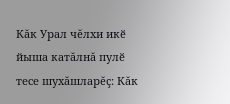Кăк Урал чĕлхи икӗ йыша катăлнă пулӗ тесе шухăшларĕç: Кăк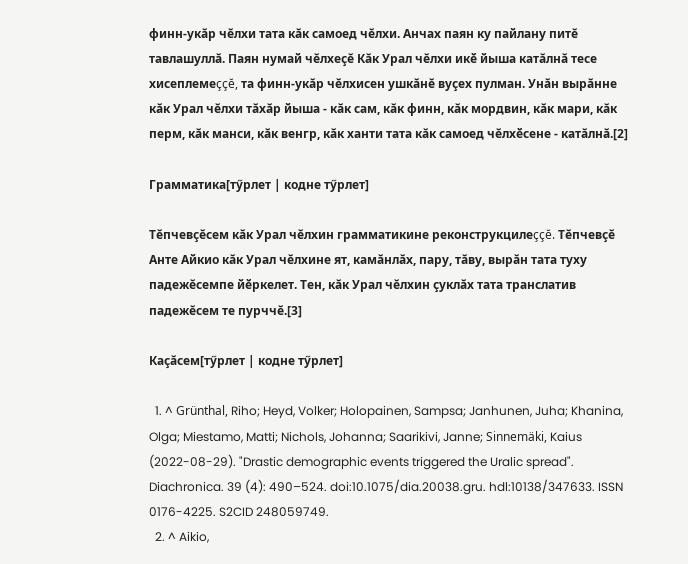финн-укăр чĕлхи тата кăк самоед чĕлхи. Анчах паян ку пайлану питĕ тавлашуллă. Паян нумай чĕлхеçĕ Кăк Урал чĕлхи икӗ йыша катăлнă тесе хисеплемеççĕ, та финн-укăр чĕлхисен ушкăнĕ вуçех пулман. Унăн вырăнне кăк Урал чĕлхи тăхăр йыша - кăк сам, кăк финн, кăк мордвин, кăк мари, кăк перм, кăк манси, кăк венгр, кăк ханти тата кăк самоед чĕлхӗсене - катăлнă.[2]

Грамматика[тӳрлет | кодне тӳрлет]

Тĕпчевçĕсем кăк Урал чĕлхин грамматикине реконструкцилеççĕ. Тĕпчевçĕ Анте Айкио кăк Урал чĕлхине ят, камăнлăх, пару, тăву, вырăн тата туху падежĕсемпе йӗркелет. Тен, кăк Урал чĕлхин çуклăх тата транслатив падежĕсем те пурччĕ.[3]

Каçăсем[тӳрлет | кодне тӳрлет]

  1. ^ Grünthal, Riho; Heyd, Volker; Holopainen, Sampsa; Janhunen, Juha; Khanina, Olga; Miestamo, Matti; Nichols, Johanna; Saarikivi, Janne; Sinnemäki, Kaius (2022-08-29). "Drastic demographic events triggered the Uralic spread". Diachronica. 39 (4): 490–524. doi:10.1075/dia.20038.gru. hdl:10138/347633. ISSN 0176-4225. S2CID 248059749.
  2. ^ Aikio,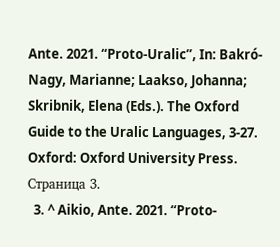Ante. 2021. “Proto-Uralic”, In: Bakró-Nagy, Marianne; Laakso, Johanna; Skribnik, Elena (Eds.). The Oxford Guide to the Uralic Languages, 3-27. Oxford: Oxford University Press. Страница 3.
  3. ^ Aikio, Ante. 2021. “Proto-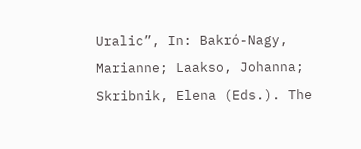Uralic”, In: Bakró-Nagy, Marianne; Laakso, Johanna; Skribnik, Elena (Eds.). The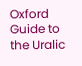Oxford Guide to the Uralic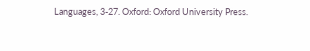Languages, 3-27. Oxford: Oxford University Press.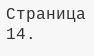Страница 14.